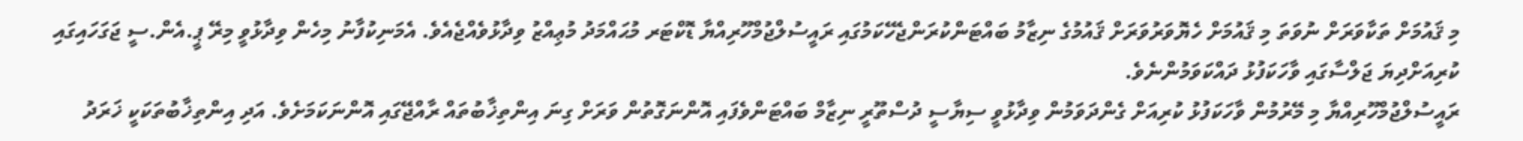މި ޤައުމަށް ތަކާވަރަށް ނުވަތަ މި ޤައުމަށް ހެޔޮވަރުވަރަށް ޤައުމުގެ ނިޒާމު ބައްޓަންކުރަންޖެހޭކަމުގައި ރައީސުލްޖުމްހޫރިއްޔާ ޑޮކްޓަރ މުޙައްމަދު މުޢިއްޒު ވިދާޅުވެއްޖެއެވެ. އެމަނިކުފާނު މިހެން ވިދާޅުވީ މިރޭ ޕީ.އެން.ސީ ޖަގަހައިގައި ކުރިއަށްދިޔަ ޖަލްސާގައި ވާހަކަފުޅު ދައްކަވަމުންނެވެ.
ރައީސުލްޖުމްހޫރިއްޔާ މި މޭރުމުން ވާހަކަފުޅު ކުރިއަށް ގެންދަވަމުން ވިދާޅުވީ ސިޔާސީ ދުސްތޫރީ ނިޒާމް ބައްޓަންވެފައި އޮންނަގޮތުން ވަރަށް ގިނަ އިންތިޚާބުތައް ރާއްޖޭގައި އޮންނަކަމަށެވެ. އަދި އިންތިޚާބުތަކަކީ ޚަރަދު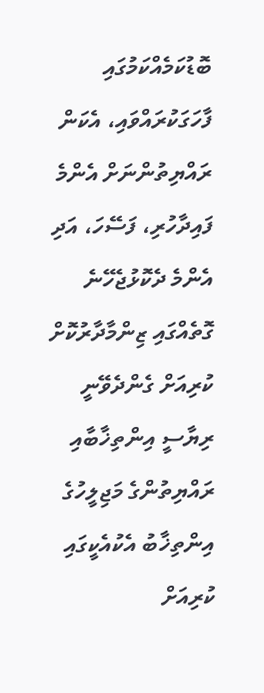ބޮޑުކަމެއްކަމުގައި ފާހަގަކުރައްވައި، އެކަން ރައްޔިތުންނަށް އެންމެ ފައިދާހުރި، ފަސޭހަ، އަދި އެންމެ ދެކޮޅުޖެހޭނެ ގޮތެއްގައި ޒިންމާދާރުކޮށް ކުރިއަށް ގެންދެވޭނީ ރިޔާސީ އިންތިޚާބާއި ރައްޔިތުންގެ މަޖިލީހުގެ އިންތިޚާބު އެކުއެކީގައި ކުރިއަށް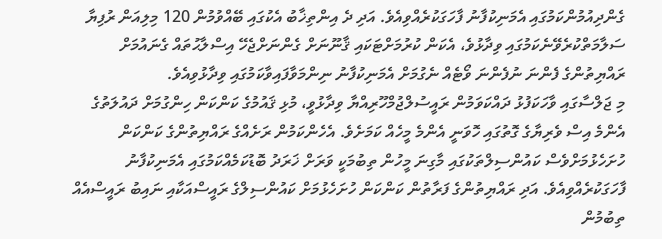ގެންދިއުމުންކަމުގައި އެމަނިކުފާނު ފާހަގަކުރެއްވިއެވެ. އަދި ދެ އިންތިޚާބު އެކުގައި ބޭއްވުމުން 120 މިލިއަން ރުފިޔާ ސަލާމަތްކުރެވޭނެކަމުގައި ވިދާޅުވެ، އެކަން ކުރުމަށްޓަކައި ޤާނޫނަށް ގެންނަށްޖެހޭ އިސްލާޙުތައް ގެނައުމަށް ރައްޔިތުންގެ ފެންނަ ނުފެންނަ ވޯޓެއް ނެގުމަށް އެމަނިކުފާނު ނިންމަވާފައިވާކަމުގައި ވިދާޅުވިއެވެ.
މި ޖަލްސާގައި ވާހަކަފުޅު ދައްކަވަމުން ރައީސުލްޖުމްހޫރިއްޔާ ވިދާޅުވީ، މުޅި ޤައުމުގެ ކަންކަން ހިންގުމަށް ދައުލަތުގެ އެންމެ އިސް ވެރިޔާގެ ގޮތުގައި ހޮވަނީ އެންމެ މީހެއް ކަމަށެވެ. އެހެންކަމުން ރަށެއްގެ ރައްޔިތުންގެ ކަންކަން ހުށަހެޅުމަށްވެސް ކައުންސިލްތަކުގައި މާގިނަ މީހުން ތިބުމަކީ ވަރަށް ޚަރަދު ބޮޑުކަމެއްކަމުގައި އެމަނިކުފާނު ފާހަގަކުރެއްވިއެވެ. އަދި ރައްޔިތުންގެ ފަރާތުން ކަންކަން ހުށަހެޅުމަށް ކައުންސިލްގެ ރައީސްއަކާއި ނައިބު ރައީސްއެއް ތިބުމުން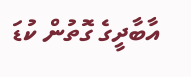އާބާދީގެ ގޮތުން ކުޑަ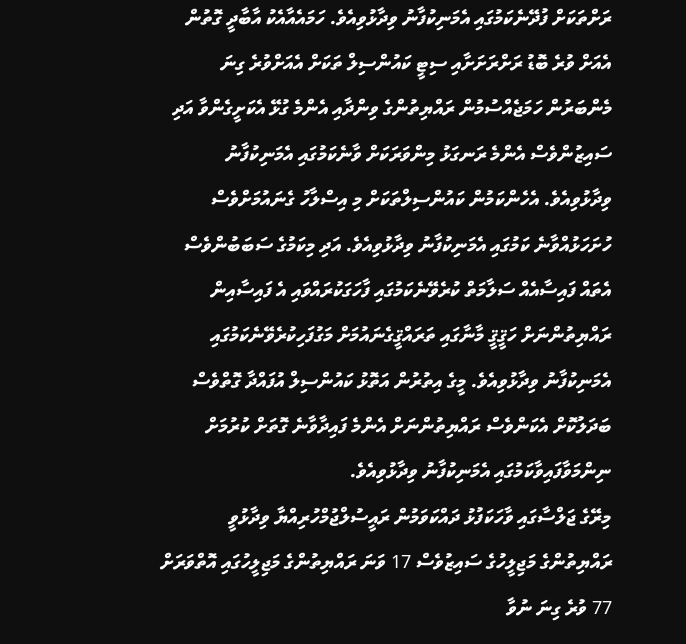ރަށްތަކަށް ފުދޭނެކަމުގައި އެމަނިކުފާނު ވިދާޅުވިއެވެ. ހަމައެއާއެކު އާބާދީ ގޮތުން އެއަށް ވުރެ ބޮޑު ރަށްރަށަށާއި ސިޓީ ކައުންސިލް ތަކަށް އެއަށްވުރެ ގިނަ މެންބަރުން ހަމަޖެއްސުމުން ރައްޔިތުންގެ ވިންދާއި އެންމެ ގުޅޭ އެކަށީގެންވާ އަދި ސައިޒުންވެސް އެންމެ ރަނގަޅު މިންވަރަކަށް ވާނެކަމުގައި އެމަނިކުފާނު ވިދާޅުވިއެވެ. އެހެންކަމުން ކައުންސިލްތަކަށް މި އިސްލާހު ގެނައުމަށްވެސް ހުށަހަޅުއްވާނެ ކަމުގައި އެމަނިކުފާނު ވިދާޅުވިއެވެ. އަދި މިކަމުގެ ސަބަބުންވެސް އެތައް ފައިސާއެއް ސަލާމަތް ކުރެވޭނެކަމުގައި ފާހަގަކުރައްވައި އެ ފައިސާއިން ރައްޔިތުންނަށް ހަޤީޤީ މާނާގައި ތަރައްޤީގެނައުމަށް މަގުފަހިކުރެވޭނެކަމުގައި އެމަނިކުފާނު ވިދާޅުވިއެވެ. މީގެ އިތުރުން އަތޮޅު ކައުންސިލް އުފައްދާ ގޮތްވެސް ބަދަލުކޮށް އެކަންވެސް ރައްޔިތުންނަށް އެންމެ ފައިދާވާނެ ގޮތަށް ކުރުމަށް ނިންމަވާފައިވާކަމުގައި އެމަނިކުފާނު ވިދާޅުވިއެވެ.
މިރޭގެ ޖަލްސާގައި ވާހަކަފުޅު ދައްކަވަމުން ރައީސުލްޖުމްހުރިއްޔާ ވިދާޅުވީ ރައްޔިތުންގެ މަޖިލީހުގެ ސައިޒުވެސް 17 ވަނަ ރައްޔިތުންގެ މަޖިލީހުގައި އޮތްވަރަށް 77 ވުރެ ގިނަ ނުވާ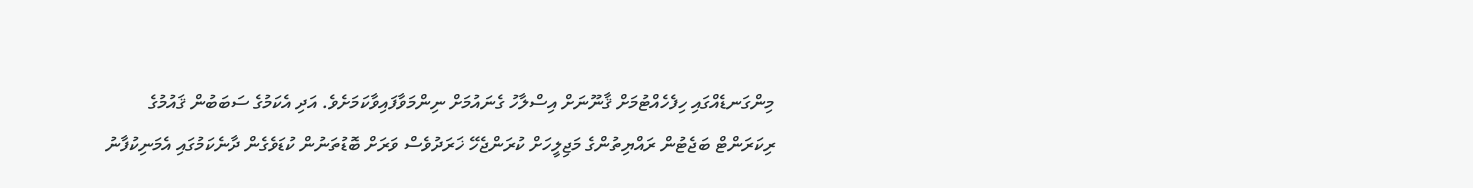މިންގަނޑެއްގައި ހިފެހެއްޓުމަށް ޤާނޫނަށް އިސްލާހު ގެނައުމަށް ނިންމަވާފައިވާކަމަށެވެ. އަދި އެކަމުގެ ސަބަބުން ޤައުމުގެ ރިކަރަންޓް ބަޖެޓުން ރައްޔިތުންގެ މަޖިލީހަށް ކުރަންޖެހޭ ޚަރަދުވެސް ވަރަށް ބޮޑުތަނުން ކުޑަވެގެން ދާނެކަމުގައި އެމަނިކުފާނު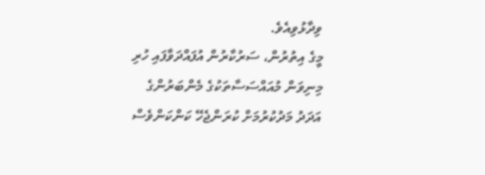ވިދާޅުވިއެވެ.
މީގެ އިތުރުން، ސަރުކާރުން އުފައްދަވާފައި ހުރި މިނިވަން މުއައްސަސާތަކުގެ މެންބަރުންގެ އަދަދު މަދުކުރުމަށް ކުރަންޖެހޭ ކަންކަންވެސް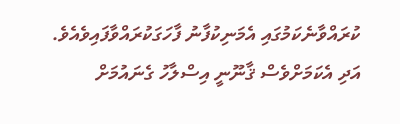ކުރައްވާނެކަމުގައި އެމަނިކުފާނު ފާހަގަކުރައްވާފައިވެއެވެ. އަދި އެކަމަށްވެސް ޤާނޫނީ އިސްލާހު ގެނައުމަށް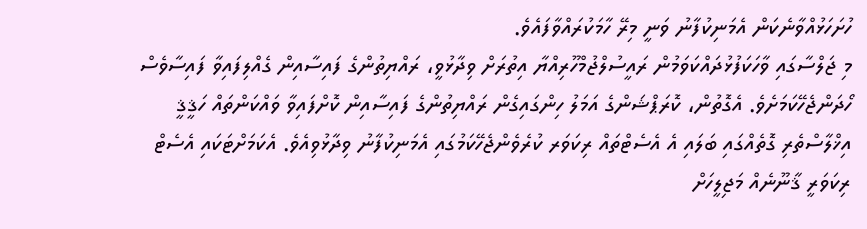ހުށަހަޅުއްވާނެކަން އެމަނިކުފާނު ވަނީ މިރޭ ހާމަކުރައްވާފައެވެ.
މި ޖަލްސާގައި ވާހަކަފުޅުދައްކަވަމުން ރައީސުލްޖުމްހޫރިއްޔާ އިތުރަށް ވިދާޅުވީ، ރައްޔިތުންގެ ފައިސާއިން ގެއްލިފައިވާ ފައިސާވެސް ހޯދަންޖެހޭކަމަށެވެ. އެގޮތުން، ކޮރަޕްޝަންގެ އަމަލު ހިންގައިގެން ރައްޔިތުންގެ ފައިސާއިން ކޮށްފައިވާ ވައްކަންތައް ހަޤީޤީ އިޚްލާސްތެރި ގޮތެއްގައި ބަލައި އެ އެސެޓްތައް ރިކަވަރ ކުރެވެންޖެހޭކަމުގައި އެމަނިކުފާނު ވިދާޅުވިއެވެ. އެކަމަށްޓަކައި އެސެޓް ރިކަވަރީ ޤާނޫނެއް މަޖިލީހަށް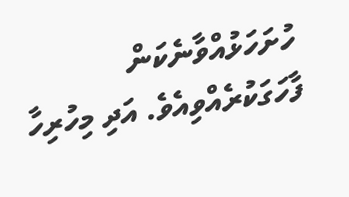ހުށަހަޅުއްވާނެކަން ފާހަގަކުރެއްވިއެވެ. އަދި މިހުރިހާ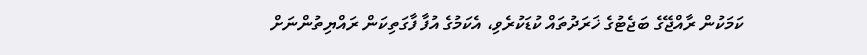ކަމަކުން ރާއްޖޭގެ ބަޖެޓުގެ ޚަރަދުތައް ކުޑަކުރެވި، އެކަމުގެ އުފާ ފާގަތިކަން ރައްޔިތުންނަށް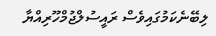ލިބޭނެކަމުގައިވެސް ރައީސުލްޖުމްހޫރިއްޔާ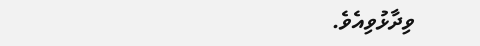ވިދާޅުވިއެވެ.